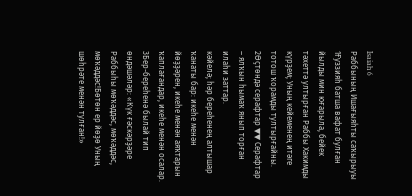Isaiah 6
Раббының Ишағыяһты саҡырыуы
1Ғуззияһ батша вафат булған йылды мин юғарыла, бейек тәхеттә ултырған Раббы Хакимды күрҙем; Уның кейеменең итәге тотош ҡорамды тултырғайны. 2Өҫтөндә серафтар ▼▼ Серафтар – ялҡын һымаҡ янып торған илаһи заттар.
кәйелә; һәр береһенең алтышар ҡанаты бар: икеһе менән йөҙҙәрен, икеһе менән аяҡтарын ҡаплағандар, икеһе менән осалар. 3Бер-береһенә былай тип өндәшәләр: «Күк ғәскәрҙәре Раббыһы мөҡәддәс, мөҡәддәс, мөҡәддәс!Бөтөн ер йөҙө Уның шөһрәте менән тулған!»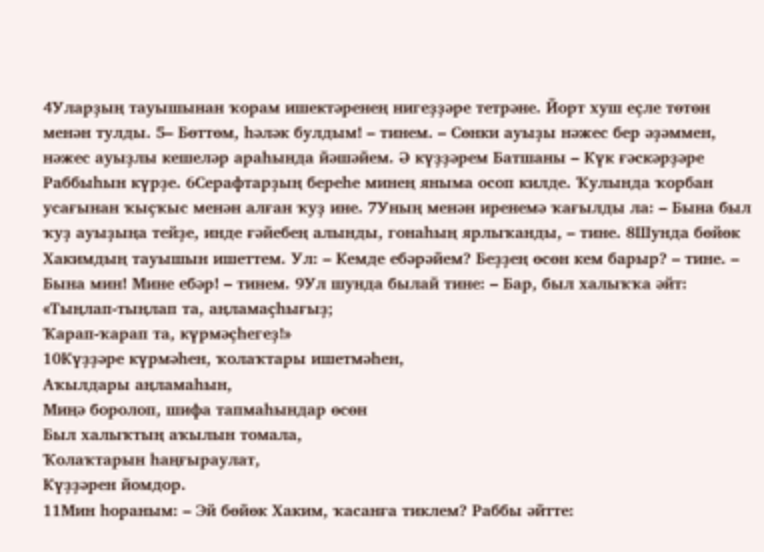4Уларҙың тауышынан ҡорам ишектәренең нигеҙҙәре тетрәне. Йорт хуш еҫле төтөн менән тулды. 5– Бөттөм, һәләк булдым! – тинем. – Сөнки ауыҙы нәжес бер әҙәммен, нәжес ауыҙлы кешеләр араһында йәшәйем. Ә күҙҙәрем Батшаны – Күк ғәскәрҙәре Раббыһын күрҙе. 6Серафтарҙың береһе минең яныма осоп килде. Ҡулында ҡорбан усағынан ҡыҫҡыс менән алған ҡуҙ ине. 7Уның менән иренемә ҡағылды ла: – Бына был ҡуҙ ауыҙыңа тейҙе, инде ғәйебең алынды, гонаһың ярлыҡанды, – тине. 8Шунда бөйөк Хакимдың тауышын ишеттем. Ул: – Кемде ебәрәйем? Беҙҙең өсөн кем барыр? – тине. – Бына мин! Мине ебәр! – тинем. 9Ул шунда былай тине: – Бар, был халыҡҡа әйт: «Тыңлап-тыңлап та, аңламаҫһығыҙ;
Ҡарап-ҡарап та, күрмәҫһегеҙ!»
10Күҙҙәре күрмәһен, ҡолаҡтары ишетмәһен,
Аҡылдары аңламаһын,
Миңә боролоп, шифа тапмаһындар өсөн
Был халыҡтың аҡылын томала,
Ҡолаҡтарын һаңғыраулат,
Күҙҙәрен йомдор.
11Мин һораным: – Эй бөйөк Хаким, ҡасанға тиклем? Раббы әйтте: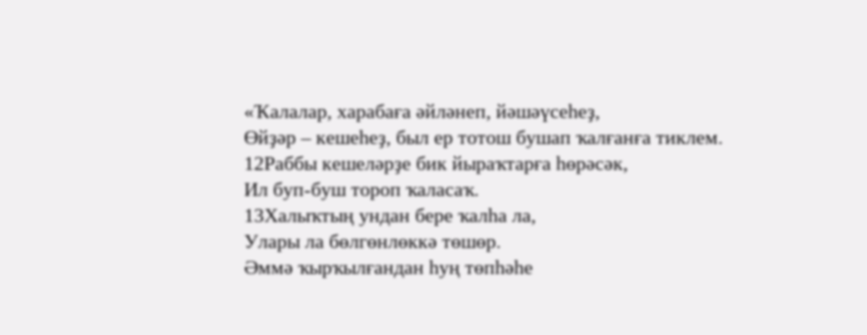«Ҡалалар, харабаға әйләнеп, йәшәүсеһеҙ,
Өйҙәр – кешеһеҙ, был ер тотош бушап ҡалғанға тиклем.
12Раббы кешеләрҙе бик йыраҡтарға һөрәсәк,
Ил буп-буш тороп ҡаласаҡ.
13Халыҡтың ундан бере ҡалһа ла,
Улары ла бөлгөнлөккә төшөр.
Әммә ҡырҡылғандан һуң төпһәһе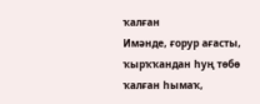ҡалған
Имәнде, ғорур ағасты, ҡырҡҡандан һуң төбө ҡалған һымаҡ,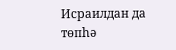Исраилдан да төпһә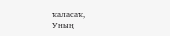ҡаласаҡ,
Уның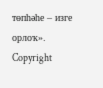төпһәһе – изге орлоҡ».
Copyright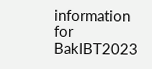information for
BakIBT2023